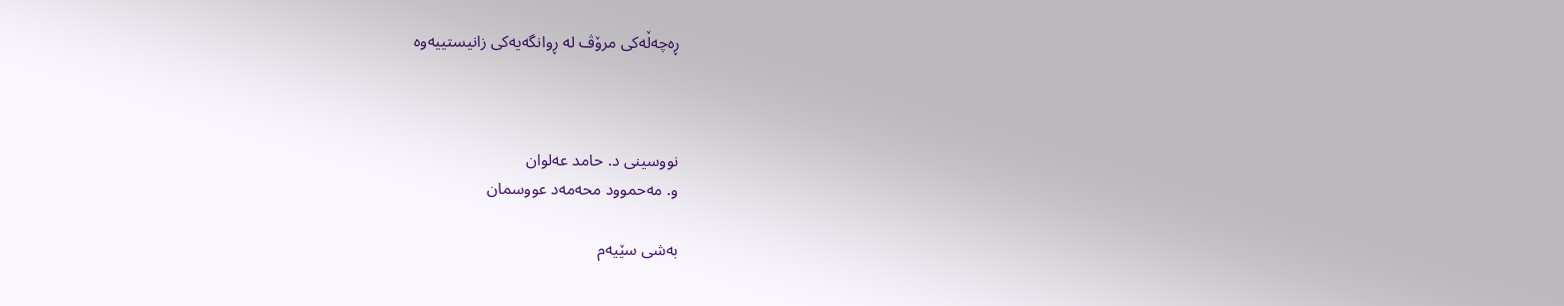ڕه‌چه‌ڵه‌کی مرۆڤ له‌ ڕوانگه‌یه‌کی زانیستییه‌وه‌



نووسینی د. حامد عه‌لوان
و. مه‌حموود محه‌مه‌د عووسمان

به‌شی سێیه‌م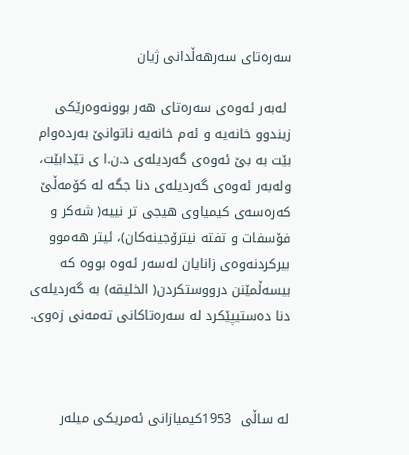سه‌ره‌تای سه‌رهه‌ڵدانی ژیان

 له‌به‌ر ئه‌وه‌ی سه‌ره‌تای هه‌ر بوونه‌وه‌رێکی زیندوو خانه‌یه‌ و ئه‌م خانه‌یه‌ ناتوانێ به‌رده‌وام بێت به‌ بێ ئه‌وه‌ی گه‌ردیله‌ی د.ن.ا ی تێدابێت، وله‌به‌ر ئه‌وه‌ی گه‌ردیله‌ی دنا جگه‌ له‌ کۆمه‌ڵێ که‌ره‌سه‌ی کیمیاوی هیجی تر نییه‌( شه‌کر و فۆسفات و تفته‌ نیترۆجینه‌کان)، ئیتر هه‌موو بیرکردنه‌وه‌ی زانایان له‌سه‌ر ئه‌وه‌ بووه‌ که‌ بیسه‌ڵمێنن درووستکردن( الخلیقه‌) به‌ گه‌ردیله‌ی دنا ده‌ستیپێکرد له‌ سه‌ره‌تاکانی ته‌مه‌نی زه‌وی.



له‌ ساڵی  1953کیمیازانی ئه‌مریکی میله‌ر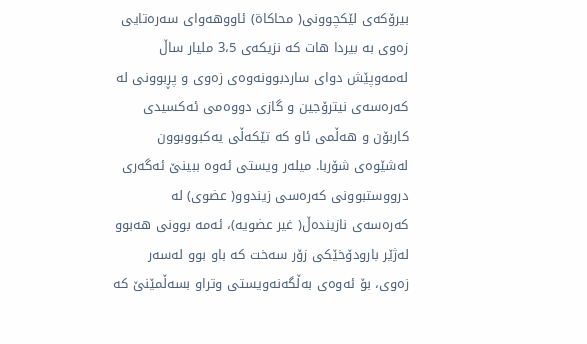بیرۆکه‌ی لێکچوونی( محاکاة) ئاووهه‌وای سه‌ره‌تایی زه‌وی به‌ بیردا هات که‌ نزیکه‌ی 3،5 ملیار ساڵ له‌مه‌وپێش دوای ساردبوونه‌وه‌ی زه‌وی و پڕبوونی له‌ که‌ره‌سه‌ی نیترۆجین و گازی دووه‌می ئه‌کسیدی کاربۆن و هه‌ڵمی ئاو که‌ تێکه‌ڵی یه‌کبووبوون له‌شێوه‌ی‌ شۆربا. میله‌ر ویستی ئه‌وه‌ ببینێ ئه‌گه‌ری درووستبوونی که‌ره‌سی زیندوو( عضوی) له‌ که‌ره‌سه‌ی نازینده‌ڵ( غیر عضویه‌)، ئه‌مه‌ بوونی هه‌بوو له‌ژێر بارودۆخێکی زۆر سه‌خت که‌ باو بوو له‌سه‌ر زه‌وی، بۆ ئه‌وه‌ی به‌ڵگه‌نه‌ویستی وتراو بسه‌ڵمێنێ که‌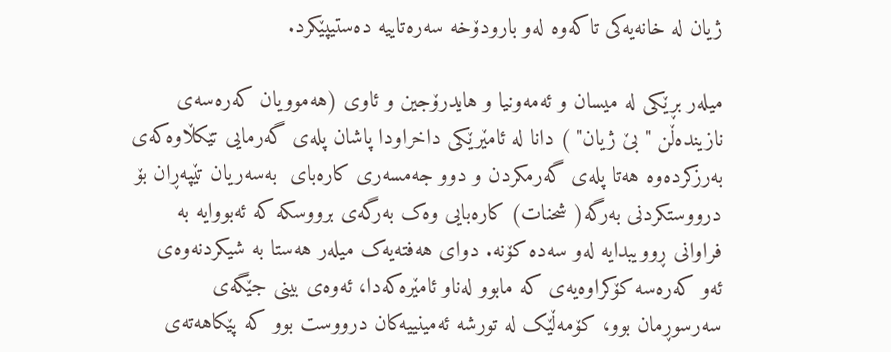ژیان له‌ خانه‌یه‌کی تاکه‌وه‌ له‌و بارودۆخه‌ سه‌ره‌تاییه‌ ده‌ستیپێکرد.

میله‌ر بڕێکی له‌ میسان و ئه‌مه‌ونیا و هایدرۆجین و ئاوی (هه‌موویان که‌ره‌سه‌ی نازینده‌ڵن " بێ ژیان" ) دانا له‌ ئامێرێکی داخراودا پاشان پله‌ی گه‌رمایی تێکڵاوه‌که‌ی به‌رزکرده‌وه‌ هه‌تا پله‌ی گه‌رمکردن و دوو جه‌مسه‌ری کاره‌بای  به‌سه‌ریان تێپه‌ڕان بۆ درووستکردنی به‌رگه‌( شحنات) کاره‌بایی وه‌ک به‌رگه‌ی برووسکه‌ که‌ ئه‌بووایه‌ به‌ فراوانی ڕوویبدایه‌ له‌و سه‌ده‌ کۆنه‌. دوای هه‌فته‌یه‌ک میله‌ر هه‌ستا به‌ شیکردنه‌وه‌ی  ئه‌و که‌ره‌سه‌ کۆکراوه‌یه‌ی که‌ مابوو له‌ناو ئامێره‌که‌دا، ئه‌وه‌ی بینی جێگه‌ی سه‌رسوڕمان بوو، کۆمه‌ڵێک له‌ تورشه‌ ئه‌مینییه‌کان درووست بوو که‌ پێکاهه‌ته‌ی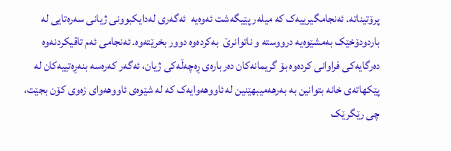پرۆتیناته‌. ئه‌نجامگیرییه‌ک که‌ میله‌ر پێیگه‌شت ئه‌وه‌یه‌  ئه‌گه‌ری له‌دایکبوونی ژیانی سه‌ره‌تایی له‌ باردودۆخێک به‌مشێوه‌یه‌ درووسته‌ و ناتوانرێ  به‌کرده‌وه‌ دوور بخرێته‌وه‌. ئه‌نجامی ئه‌م تاقیکردنه‌وه‌ ده‌رگایه‌کی فراوانی کرده‌وه‌ بۆ گریمانه‌کان ده‌رباره‌ی ڕه‌چه‌ڵه‌کی ژیان، ئه‌گه‌ر که‌ره‌سه‌ بنه‌ڕه‌تییه‌کان له‌ پێکهاته‌ی خانه‌ بتوانین به‌ به‌رهه‌میبهێنین له‌ ئاووهه‌وایه‌ک که‌ له‌ شێوه‌ی ئاووهه‌وای زه‌وی کۆن بجێت، چی رێگرێک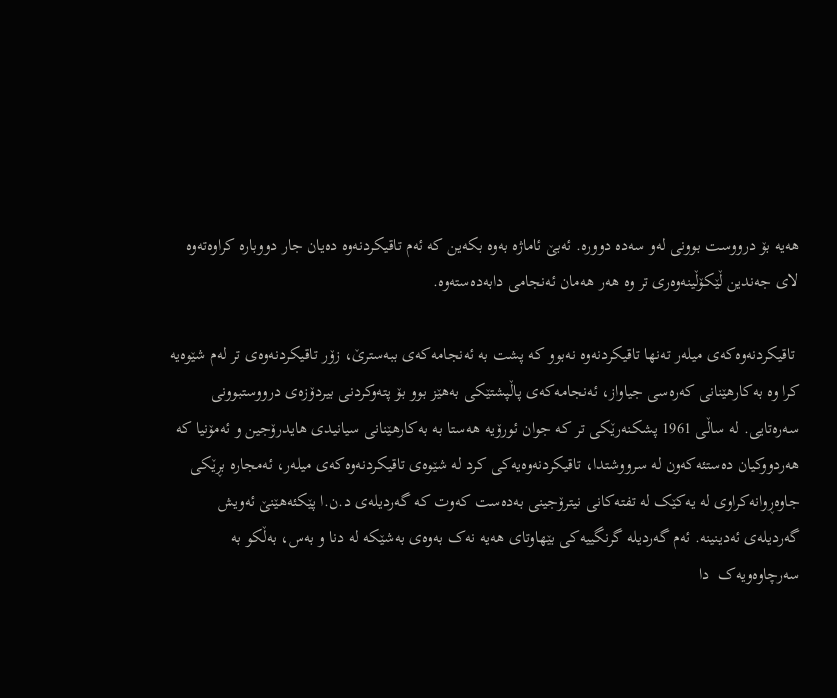هه‌یه‌ بۆ درووست بوونی له‌و سه‌ده‌ دووره‌. ئه‌بێ ئاماژه‌ به‌وه‌ بکه‌ین که‌ ئه‌م تاقیکردنه‌وه‌ ده‌یان جار دووباره ‌کراوه‌ته‌وه‌ لای جه‌ندین ڵێکۆڵینه‌وه‌ری تر وه‌ هه‌ر هه‌مان ئه‌نجامی دابه‌ده‌سته‌وه‌.

 تاقیکردنه‌وه‌که‌ی میله‌ر ته‌نها تاقیکردنه‌وه‌ نه‌بوو که‌ پشت به‌ ئه‌نجامه‌که‌ی ببه‌سترێ، زۆر تاقیکردنه‌وه‌ی تر له‌م شێوه‌یه‌ کرا وه‌ به‌کارهێنانی که‌ره‌سی جیاواز، ئه‌نجامه‌که‌ی پاڵپشتێکی به‌هێز بوو بۆ پته‌وکردنی بیردۆزه‌ی درووستبوونی سه‌ره‌تایی. له‌ ساڵی 1961 پشکنه‌رێکی تر که‌ جوان ئورۆیه‌ هه‌ستا به‌ به‌کارهێنانی سیانیدی هایدرۆجین و ئه‌مۆنیا که‌ هه‌ردووکیان ده‌ستئه‌که‌ون له‌ سرووشتدا، تاقیکردنه‌وه‌یه‌کی کرد له‌ شێوه‌ی تاقیکردنه‌وه‌که‌ی میله‌ر، ئه‌مجاره‌ بڕێکی جاوه‌ڕوانه‌کراوی له‌ یه‌کێک له‌ تفته‌کانی نیترۆجینی به‌ده‌ست که‌وت که‌ گه‌ردیله‌ی د.ن.ا پێکئه‌هێنێ ئه‌ویش  گه‌ردیله‌ی ئه‌دینینه‌. ئه‌م گه‌ردیله‌ گرنگییه‌کی بێهاوتای هه‌یه‌ نه‌ک به‌وه‌ی به‌شێکه‌ له‌ دنا و به‌س، به‌ڵکو به‌  سه‌رچاوه‌ویه‌ک  دا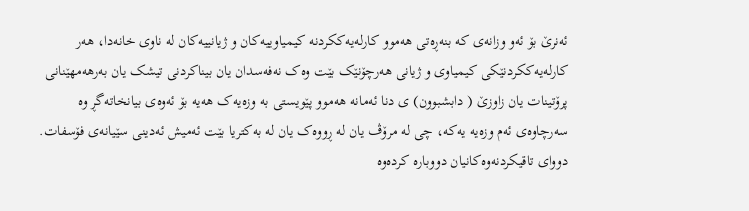ئه‌نرێ بۆ ئه‌و وزانه‌ی‌ که‌ بنه‌ڕه‌تی هه‌موو کارله‌یه‌ککردنه‌ کیمیاوییه‌کان و ژیانییه‌کان له‌ ناوی خانه‌دا، هه‌ر کارله‌یه‌ککردنێکی کیمیاوی و ژیانی هه‌رچۆنێک بێت وه‌ک نه‌فه‌سدان یان بیناکردنی تیشک یان به‌رهه‌مهێنانی پرۆتینات یان زاوزێ ( دابشبوون) ی دنا ئه‌مانه‌ هه‌موو پێویستی به‌ وزه‌یه‌ک هه‌یه‌ بۆ ئه‌وه‌ی بیانخاته‌گڕ وه‌ سه‌رچاوه‌ی ئه‌م وزه‌یه‌ یه‌که‌، چی له‌ مرۆڤ یان له‌ ڕووه‌ک یان له‌ به‌کتریا بێت ئه‌میش ئه‌دینی سێیانه‌ی فۆسفات. دووای تاقیکردنه‌وه‌کانیان دووباره ‌کرده‌وه‌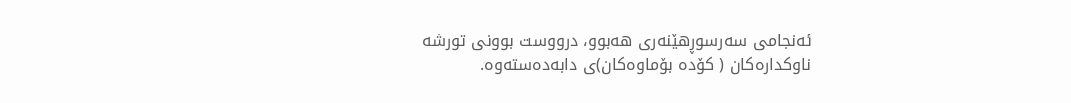ئه‌نجامی سه‌رسوڕهێنه‌ری هه‌بوو، درووست بوونی تورشه‌ ناوکداره‌کان ( کۆده‌ بۆماوه‌کان)ی دابه‌ده‌سته‌وه‌.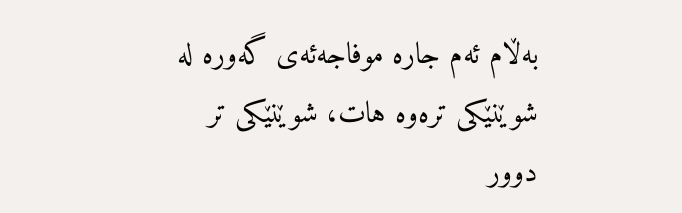به‌ڵام ئه‌م جاره‌ موفاجه‌ئه‌ی گه‌وره‌ له‌ شوێنێکی تره‌وه‌ هات، شوێنێکی تر دوور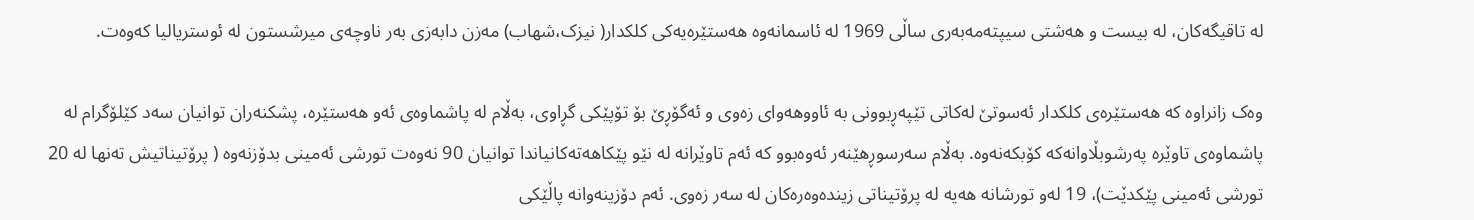له‌ تاقیگه‌کان، له‌ بیست و هه‌شتی سیپته‌مه‌به‌ری ساڵی 1969 له‌ ئاسمانه‌وه‌ هه‌ستێره‌یه‌کی کلکدار( نیزک،شهاب) مه‌زن دابه‌زی به‌ر ناوچه‌ی میرشستون له‌ ئوستریالیا که‌وه‌ت.

وه‌ک زانراوه‌ که‌ هه‌ستێره‌ی کلکدار ئه‌سوتێ له‌کاتی تێپه‌ڕبوونی به‌ ئاووهه‌وای زه‌وی و ئه‌گۆڕێ بۆ تۆپێکی گڕاوی، به‌ڵام له‌ پاشماوه‌ی ئه‌و هه‌ستێره‌، پشکنه‌ران توانیان سه‌د کێلۆگرام له‌ پاشماوه‌ی تاوێره‌ په‌رشوبڵاوانه‌که‌ کۆبکه‌نه‌وه‌. به‌ڵام سه‌رسوڕهێنه‌ر ئه‌وه‌بوو که‌ ئه‌م تاوێرانه‌ له‌ نێو پێکاهه‌ته‌کانیاندا توانیان 90 نه‌وه‌ت تورشی ئه‌مینی بدۆزنه‌وه‌ ( پرۆتیناتیش ته‌نها له‌ 20 تورشی ئه‌مینی پێکدێت)، 19 له‌و تورشانه‌ هه‌یه‌ له‌ پرۆتیناتی زینده‌وه‌ره‌کان له‌ سه‌ر زه‌وی. ئه‌م دۆزینه‌وانه‌ پاڵێکی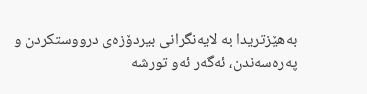به‌هێزتریدا به‌ لایه‌نگرانی بیردۆزه‌ی درووستکردن و په‌ره‌سه‌ندن، ئه‌گه‌ر ئه‌و تورشه‌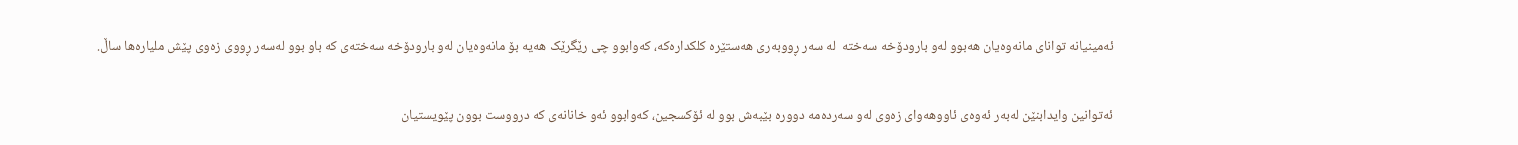ئه‌مینیانه‌ توانای مانه‌وه‌یان هه‌بوو‌ له‌و بارودۆخه‌ سه‌خته‌  له‌ سه‌ر ڕووبه‌ری هه‌ستێره‌ کلکداره‌که‌، که‌وابوو چی رێگرێک هه‌یه‌ بۆ مانه‌وه‌یان له‌و بارودۆخه‌ سه‌خته‌ی که‌ باو بوو له‌سه‌ر ڕووی زه‌وی پێش ملیاره‌ها ساڵ.

ئه‌توانین وایدابنێن له‌به‌ر ئه‌وه‌ی ئاووهه‌وای زه‌وی له‌و سه‌رده‌مه‌ دووره‌ بێبه‌ش بوو له‌ ئۆکسجین، که‌وابوو ئه‌و خانانه‌ی که‌ درووست بوون پێویستیان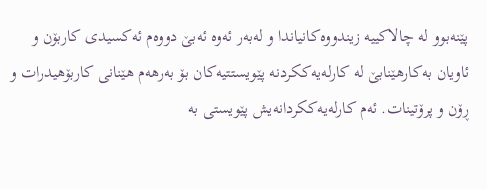پێنه‌بوو له‌ چالاکییه‌ زیندووه‌کانیاندا و له‌به‌ر ئه‌وه‌ ئه‌بێ دووه‌م ئه‌کسیدی کاربۆن و ئاویان به‌کارهێنابێ له‌ کارله‌یه‌ککردنه‌ پێویستتیه‌کان بۆ به‌رهه‌م هێنانی کاربۆهیدرات و ڕۆن و پرۆتینات. ئه‌م کارله‌یه‌ککردانه‌یش پێویستی به‌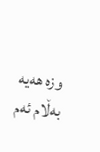وزه‌ هه‌یه‌ به‌ڵام ئه‌م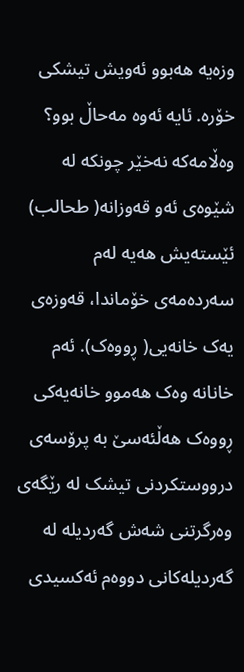وزه‌یه‌ هه‌بوو ئه‌ویش تیشکی خۆره‌. ئایه‌ ئه‌وه‌ مه‌حاڵ بوو؟ وه‌ڵامه‌که‌ نه‌خێر چونکه‌ له‌ شێوه‌ی ئه‌و قه‌وزانه‌( طحالب) ئێسته‌یش هه‌یه‌ له‌م سه‌رده‌مه‌ی خۆماندا، قه‌وزه‌ی یه‌ک خانه‌یی( ڕووه‌ک). ئه‌م خانانه‌ وه‌ک هه‌موو خانه‌یه‌کی ڕووه‌ک هه‌ڵئه‌سێ به‌ پرۆسه‌ی درووستکردنی تیشک له‌ رێگه‌ی وه‌رگرتنی شه‌ش گه‌ردیله‌ له‌ گه‌ردیله‌کانی دووه‌م ئه‌کسیدی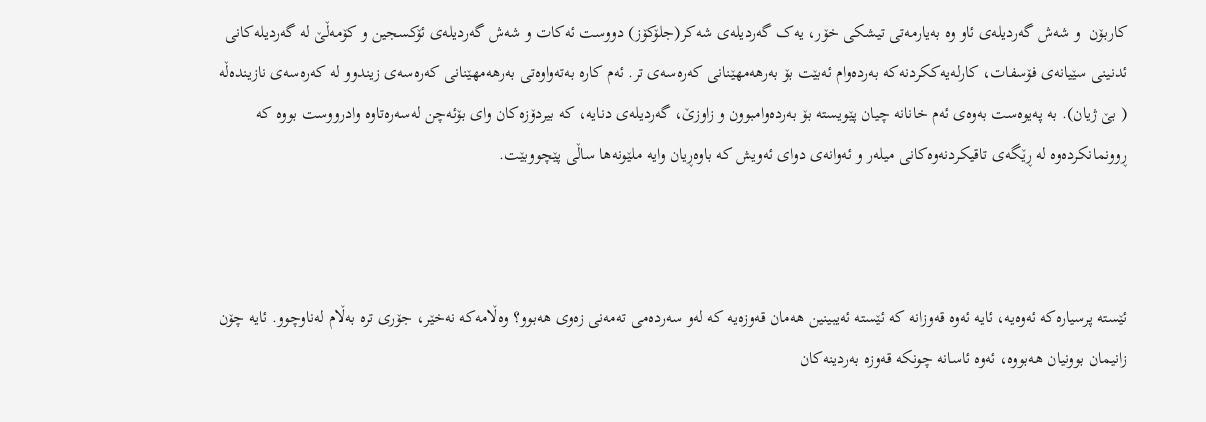کاربۆن  و شه‌ش گه‌ردیله‌ی ئاو وه‌ به‌یارمه‌تی تیشکی خۆر، یه‌ک گه‌ردیله‌ی شه‌کر(جلۆکۆز) دووست ئه‌کات‌ و شه‌ش گه‌ردیله‌ی ئۆکسجین و کۆمه‌ڵێ له‌ گه‌ردیله‌کانی ئدنینی سێیانه‌ی فۆسفات، کارله‌یه‌ککردنه‌که‌ به‌رده‌وام ئه‌بێت بۆ به‌رهه‌مهێنانی که‌ره‌سه‌ی تر. ئه‌م کاره‌ به‌ته‌واوه‌تی به‌رهه‌مهێنانی که‌ره‌سه‌ی زیندوو له‌ که‌ره‌سه‌ی نازینده‌ڵه‌ ( بێ ژیان). به‌ په‌یوه‌ست به‌وه‌ی ئه‌م خانانه‌ چیان پێویسته‌ بۆ به‌رده‌وامبوون و زاوزێ، گه‌ردیله‌ی دنایه‌، که‌ بیردۆزه‌کان وای بۆئه‌چن له‌سه‌ره‌تاوه‌ وادرووست بووه‌ که‌ ڕوونمانکرده‌وه‌ له‌ ڕێگه‌ی تاقیکردنه‌وه‌کانی میله‌ر و ئه‌وانه‌ی دوای ئه‌ویش که‌ باوه‌ڕیان وایه‌ ملێونه‌ها ساڵی پێچووبێت.



ئێسته‌ پرسیاره‌که‌ ئه‌وه‌یه‌، ئایه‌ ئه‌وه‌ قه‌وزانه‌ که‌ ئێسته‌ ئه‌یبینین هه‌مان قه‌وزه‌یه‌‌ که‌ له‌و سه‌رده‌می ته‌مه‌نی زه‌وی هه‌بوو؟ وه‌ڵامه‌که‌ نه‌خێر، جۆری تره‌ به‌ڵام له‌ناوچوو. ئایه‌ چۆن زانیمان بوونیان هه‌بووه‌، ئه‌وه‌ ئاسانه‌ چونکه‌ قه‌وزه‌ به‌ردینه‌کان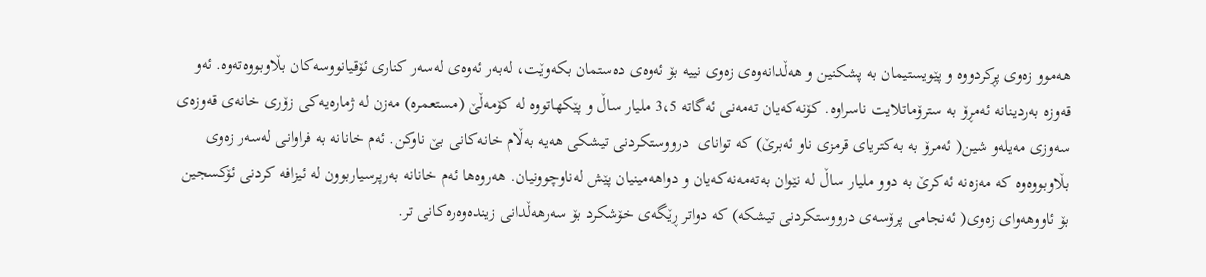هه‌موو زه‌وی پڕکردووه‌ و پێویستیمان به‌ پشکنین و هه‌ڵدانه‌وه‌ی زه‌وی نییه‌ بۆ ئه‌وه‌ی ده‌ستمان بکه‌وێت، له‌به‌ر ئه‌وه‌ی له‌سه‌ر کناری ئۆقیانووسه‌کان بڵاوبووه‌ته‌وه‌. ئه‌و‌ قه‌وزه‌ به‌ردینانه‌ ئه‌مڕۆ به‌ سترۆماتلایت ناسراوه‌. کۆنه‌که‌یان ته‌مه‌نی ئه‌گاته 3،5 ملیار ساڵ و پێکهاتووه‌ له‌ کۆمه‌ڵێ (مستعمره‌) مه‌زن له‌ ژماره‌یه‌کی زۆری خانه‌ی قه‌وزه‌ی سه‌وزی مه‌یله‌و شین( ئه‌مرۆ به‌ به‌کتریای قرمزی ناو ئه‌برێ) که‌ توانای  درووستکردنی تیشکی هه‌یه‌ به‌ڵام خانه‌کانی بێ ناوکن. ئه‌م خانانه‌ به‌ فراوانی له‌سه‌ر زه‌وی بڵاوبووه‌وه‌ که‌ مه‌زه‌نه‌ ئه‌کرێ به‌ دوو ملیار ساڵ له‌ نێوان به‌ته‌مه‌نه‌که‌یان و دواهه‌مینیان پێش له‌ناوچوونیان. هه‌روه‌ها ئه‌م خانانه‌ به‌رپرسیاربوون له‌ ئیزافه‌ کردنی ئۆکسجین بۆ ئاووهه‌وای زه‌وی( ئه‌نجامی پرۆسه‌ی درووستکردنی تیشکه‌) که‌ دواتر ڕێگه‌ی خۆشکرد بۆ سه‌رهه‌ڵدانی زینده‌وه‌ره‌کانی تر.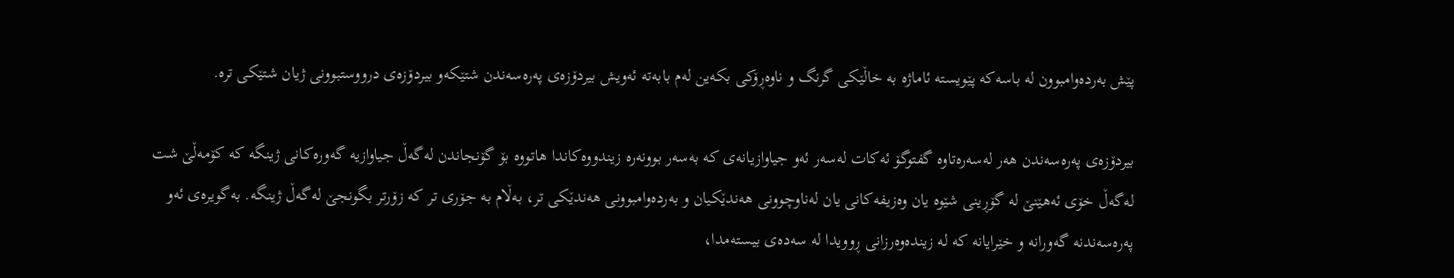پێش به‌رده‌وامبوون له‌ باسه‌که‌ پێویسته‌ ئاماژه‌ به‌ خاڵێکی گرنگ و ناوه‌ڕۆکی بکه‌ین له‌م بابه‌ته‌ ئه‌ویش بیردۆزه‌ی په‌ره‌سه‌ندن شتێکه‌و بیردۆزه‌ی درووستبوونی ژیان شتێکی تره‌.

بیردۆزه‌ی په‌ره‌سه‌ندن هه‌ر له‌سه‌ره‌تاوه‌ گفتوگۆ ئه‌کات له‌سه‌ر ئه‌و جیاوازیانه‌ی که‌ به‌سه‌ر بوونه‌ره‌ زیندووه‌کاندا هاتووه‌ بۆ گۆنجاندن له‌گه‌ڵ جیاوازیه‌ گه‌وره‌کانی ژینگه‌ که‌ کۆمه‌ڵێ شت له‌گه‌ڵ خۆی ئه‌هێنێ له‌ گۆڕینی شێوه‌ یان وه‌زیفه‌کانی یان له‌ناوچوونی هه‌ندێکیان و به‌رده‌وامبوونی هه‌ندێکی تر، به‌ڵام به‌ جۆری تر که‌ زۆرتر بگونجێ له‌گه‌ڵ ژینگه‌. به‌گویره‌ی ئه‌و په‌ره‌سه‌ندنه‌ گه‌ورانه‌ و خێرایانه‌ که‌ له‌ زینده‌وه‌رزانی ڕوویدا له‌ سه‌ده‌ی بیسته‌مدا،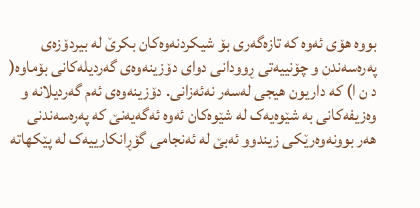بووه‌ هۆی ئه‌وه‌ که‌ تازه‌گه‌ری بۆ شیکردنه‌وه‌کان بکرێ له‌ بیردۆزه‌ی په‌ره‌سه‌ندن و چۆنییه‌تی ڕوودانی دوای دۆزینه‌وه‌ی گه‌ردیله‌کانی بۆماوه‌( د ن ا) که‌ داریون هیجی له‌سه‌ر نه‌ئه‌زانی. دۆزینه‌وه‌ی ئه‌م گه‌ردیلانه‌ و وه‌زیفه‌کانی به‌ شێوه‌یه‌ک له‌ شێوه‌کان ئه‌وه‌ ئه‌گه‌یه‌نێ که‌ په‌ره‌سه‌ندنی هه‌ر بوونه‌وه‌رێکی زیندوو ئه‌بێ له‌ ئه‌نجامی گۆڕانکارییه‌ک له‌ پێکهاته‌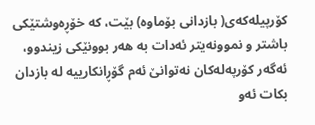کۆرپیله‌که‌ی( بازدانی بۆماوه‌) بێت، که‌ خۆڕه‌وشتێکی باشتر و نموونه‌یتر ئه‌دات به‌ هه‌ر بوونێکی زیندوو، ئه‌گه‌ر کۆرپه‌له‌کان نه‌توانێ ئه‌م گۆڕانکارییه‌ له‌ بازدان بکات ئه‌و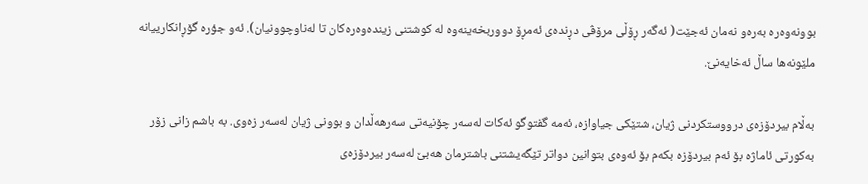بوونه‌وه‌ره‌ به‌ره‌و نه‌مان ئه‌جێت( ئه‌گه‌ر ڕۆڵی مرۆڤی دڕنده‌ی ئه‌مڕۆ دووربخه‌ینه‌وه‌ له‌ کوشتنی زینده‌وه‌ره‌کان تا له‌ناوچوونیان). ئه‌و جؤره‌ گۆڕانکارییانه‌ ملێونه‌ها ساڵ ئه‌خایه‌نێ.

به‌ڵام بیردۆزه‌ی درووستکردنی ژیان، شتێکی جیاوازه‌، ئه‌مه‌ گفتوگو ئه‌کات له‌سه‌ر چۆنیه‌تی سه‌رهه‌ڵدان و بوونی ژیان له‌سه‌ر زه‌وی. به‌ باشم زانی زۆر به‌کورتی ئاماژه‌ بۆ ئه‌م بیردۆزه‌ بکه‌م بۆ ئه‌وه‌ی بتوانین دواتر تێگه‌یشتنی باشترمان هه‌بێ له‌سه‌ر بیردۆزه‌ی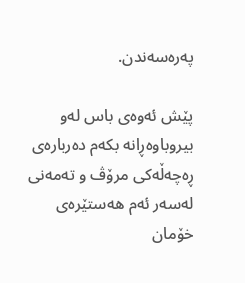په‌ره‌سه‌ندن.

پێش ئه‌وه‌ی باس له‌و بیروباوه‌ڕانه‌ بکه‌م ده‌رباره‌ی ڕه‌چه‌ڵه‌کی مرۆڤ و ته‌مه‌نی له‌سه‌ر ئه‌م هه‌ستێره‌ی خۆمان‌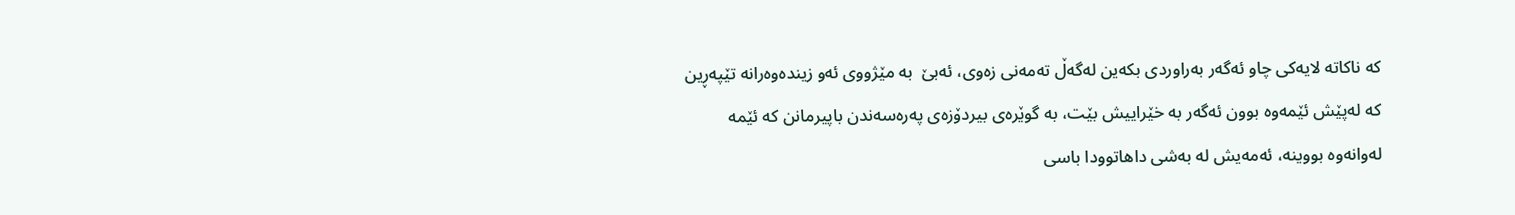که‌ ناکاته‌ لایه‌کی چاو ئه‌گه‌ر به‌راوردی بکه‌ین له‌گه‌ڵ ته‌مه‌نی زه‌وی، ئه‌بێ  به‌ مێژووی ئه‌و زینده‌وه‌رانه‌ تێپه‌ڕین که‌ له‌پێش ئێمه‌وه‌ بوون ئه‌گه‌ر به‌ خێراییش بێت، به‌ گوێره‌ی بیردۆزه‌ی په‌ره‌سه‌ندن باپیرمانن که‌ ئێمه‌ له‌وانه‌وه‌ بووینه‌، ئه‌مه‌یش له‌ به‌شی داهاتوودا باسی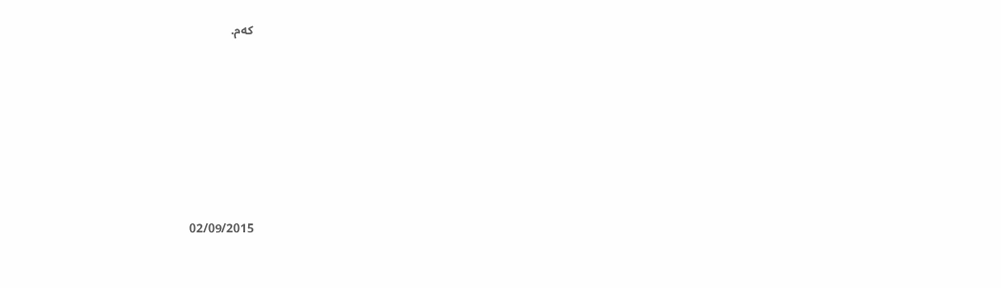که‌م.








02/09/2015